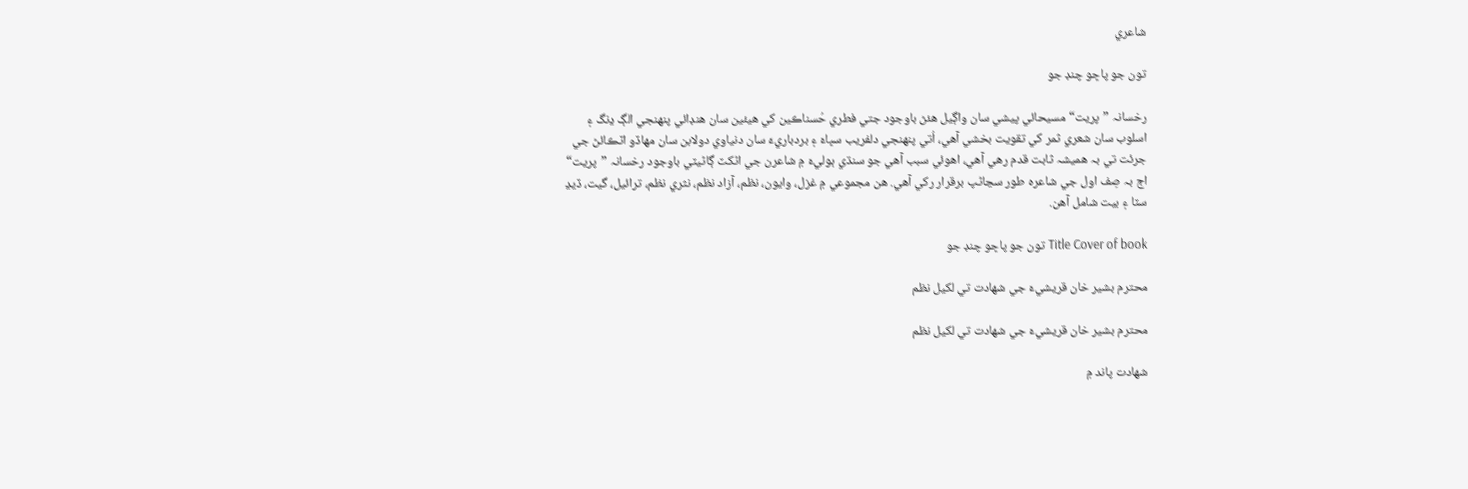شاعري

تون جو پاڇو چنڊ جو

رخسانہ ”پريت“ مسيحائي پيشي سان واڳيل هئڻ باوجود جتي فطري حُسناڪين کي هيئين سان هنڊائي پنھنجي الڳ ڍنگ ۽ اسلوب سان شعري ثمر کي تقويت بخشي آهي، اُتي پنھنجي دلفريب سڀاءَ ۽ بردباريءَ سان دنياوي دولابن سان مھاڏو اٽڪائڻ جي جرئت تي بہ هميشہ ثابت قدم رهي آهي، اهوئي سبب آهي جو سنڌي ٻوليءَ ۾ شاعرن جي اڻکٽ ڳاڻيٽي باوجود رخسانہ ”پريت“ اڄ بہ صِف اول جي شاعرہ طور سڃاڻپ برقرار رکي آهي. ھن مجموعي ۾ غزل، وايون، نظم، آزاد نظم، نثري نظم، ترائيل، گيت، ڏيڍ سٽا ۽ بيت شامل آھن.

Title Cover of book تون جو پاڇو چنڊ جو

محترم بشير خان قريشيءَ جي شھادت تي لکيل نظم

محترم بشير خان قريشيءَ جي شھادت تي لکيل نظم

شھادت پاند ۾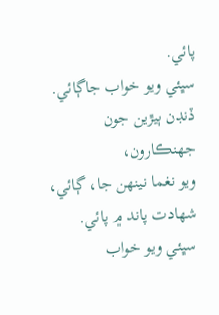پائي.
سڀئي ويو خواب جاڳائي.
ڏنڊن ٻيڙين جون جهنڪارون،
ويو نغما نينھن جا، ڳائي،
شھادت پاند ۾ پائي.
سڀئي ويو خواب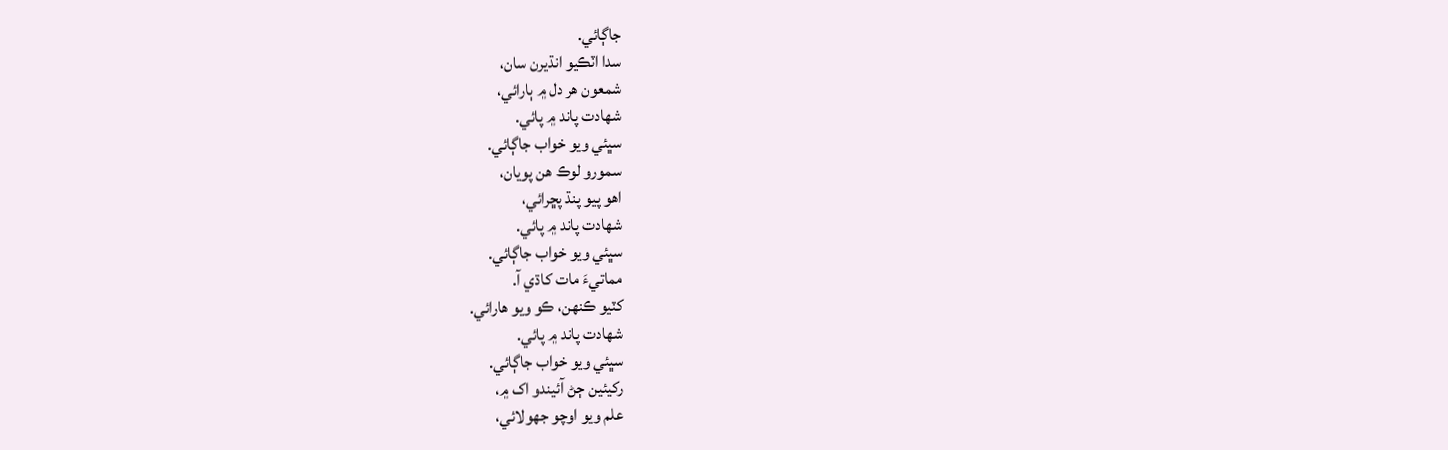جاڳائي.
سدا اٽڪيو انڌيرن سان،
شمعون ھر دل ۾ ٻارائي،
شھادت پاند ۾ پائي.
سڀئي ويو خواب جاڳائي.
سمورو لوڪ ھن پويان،
اھو پيو پنڌ پڇرائي،
شھادت پاند ۾ پائي.
سڀئي ويو خواب جاڳائي.
مماتيءَ مات کاڌي آ.
کٽيو ڪنھن، ڪو ويو ھارائي.
شھادت پاند ۾ پائي.
سڀئي ويو خواب جاڳائي.
رکيئين ڄڻ آئيندو اک ۾،
علم ويو اوچو جهولائي،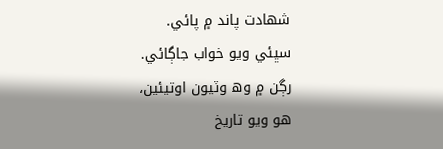شھادت پاند ۾ پائي.
سڀئي ويو خواب جاڳائي.
رڳن ۾ وھ وٽيون اوتيئين،
ھو ويو تاريخ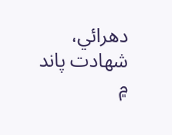دھرائي،
شھادت پاند ۾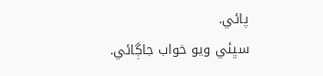پائي.
سڀئي ويو خواب جاڳائي.